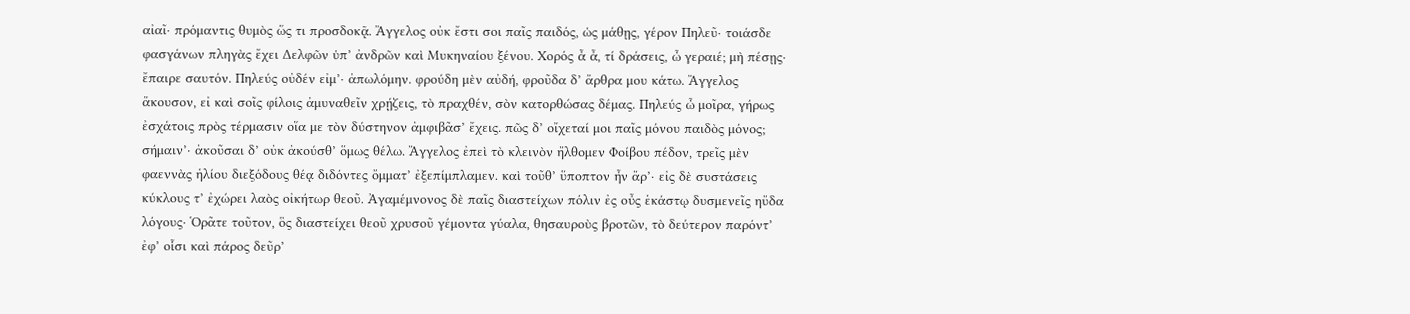αἰαῖ· πρόμαντις θυμὸς ὥς τι προσδοκᾷ. Ἄγγελος οὐκ ἔστι σοι παῖς παιδός, ὡς μάθῃς, γέρον Πηλεῦ· τοιάσδε φασγάνων πληγὰς ἔχει Δελφῶν ὑπ’ ἀνδρῶν καὶ Μυκηναίου ξένου. Χορός ἆ ἆ, τί δράσεις, ὦ γεραιέ; μὴ πέσῃς· ἔπαιρε σαυτόν. Πηλεύς οὐδέν εἰμ’· ἀπωλόμην. φρούδη μὲν αὐδή, φροῦδα δ’ ἄρθρα μου κάτω. Ἄγγελος ἄκουσον, εἰ καὶ σοῖς φίλοις ἀμυναθεῖν χρῄζεις, τὸ πραχθέν, σὸν κατορθώσας δέμας. Πηλεύς ὦ μοῖρα, γήρως ἐσχάτοις πρὸς τέρμασιν οἵα με τὸν δύστηνον ἀμφιβᾶσ’ ἔχεις. πῶς δ’ οἴχεταί μοι παῖς μόνου παιδὸς μόνος; σήμαιν’· ἀκοῦσαι δ’ οὐκ ἀκούσθ’ ὅμως θέλω. Ἄγγελος ἐπεὶ τὸ κλεινὸν ἤλθομεν Φοίβου πέδον, τρεῖς μὲν φαεννὰς ἡλίου διεξόδους θέᾳ διδόντες ὄμματ’ ἐξεπίμπλαμεν. καὶ τοῦθ’ ὕποπτον ἦν ἄρ’· εἰς δὲ συστάσεις κύκλους τ’ ἐχώρει λαὸς οἰκήτωρ θεοῦ. Ἀγαμέμνονος δὲ παῖς διαστείχων πόλιν ἐς οὖς ἑκάστῳ δυσμενεῖς ηὔδα λόγους· Ὁρᾶτε τοῦτον, ὃς διαστείχει θεοῦ χρυσοῦ γέμοντα γύαλα, θησαυροὺς βροτῶν, τὸ δεύτερον παρόντ’ ἐφ’ οἷσι καὶ πάρος δεῦρ’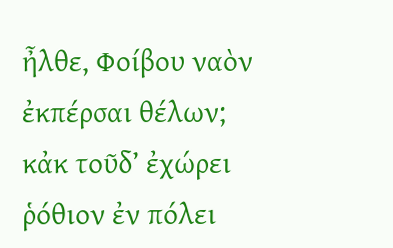ἦλθε, Φοίβου ναὸν ἐκπέρσαι θέλων; κἀκ τοῦδ’ ἐχώρει ῥόθιον ἐν πόλει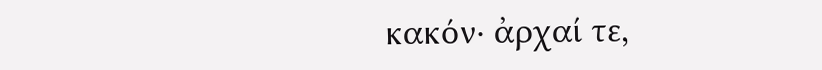κακόν· ἀρχαί τε,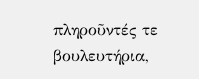πληροῦντές τε βουλευτήρια,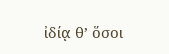ἰδίᾳ θ’ ὅσοι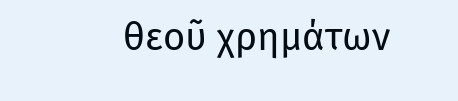θεοῦ χρημάτων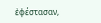ἐφέστασαν,